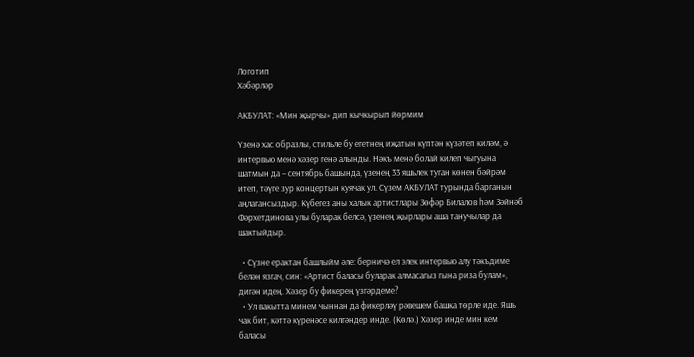Логотип
Хәбәрләр

АКБУЛАТ: «Мин җырчы» дип кычкырып йөрмим

Үзенә хас образлы, стильле бу егетнең иҗатын күптән күзәтеп киләм, ә интервью менә хәзер генә алынды. Нәкъ менә болай килеп чыгуына шатмын да – сентябрь башында, үзенең 33 яшьлек туган көнен бәйрәм итеп, тәүге зур концертын куячак ул. Сүзем АКБУЛАТ турында барганын аңлагансыздыр. Күбегез аны халык артистлары Зөфәр Билалов һәм Зәйнәб Фәрхетдинова улы буларак белсә, үзенең җырлары аша танучылар да шактыйдыр.

  • Сүзне ерактан башлыйм әле: берничә ел элек интервью алу тәкъдиме белән язгач, син: «Артист баласы буларак алмасагыз гына риза булам», дигән идең. Хәзер бу фикерең үзгәрдеме?
  • Ул вакытта минем чыннан да фикерләү рәвешем башка төрле иде. Яшь чак бит, кәттә күренәсе килгәндер инде. (Көлә.) Хәзер инде мин кем баласы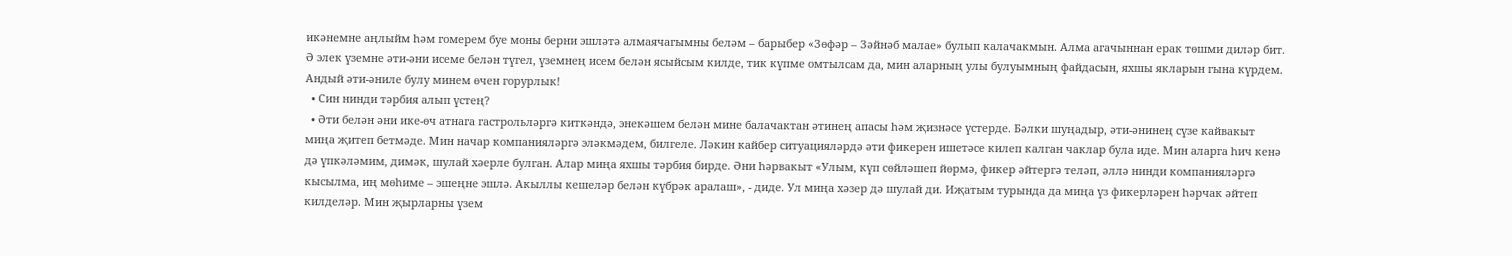икәнемне аңлыйм һәм гомерем буе моны берни эшләтә алмаячагымны беләм – барыбер «Зөфәр – Зәйнәб малае» булып калачакмын. Алма агачыннан ерак төшми диләр бит. Ә элек үземне әти-әни исеме белән түгел, үземнең исем белән ясыйсым килде, тик күпме омтылсам да, мин аларның улы булуымның файдасын, яхшы якларын гына күрдем. Андый әти-әниле булу минем өчен горурлык!
  • Син нинди тәрбия алып үстең?
  • Әти белән әни ике-өч атнага гастрольләргә киткәндә, энекәшем белән мине балачактан әтинең апасы һәм җизнәсе үстерде. Бәлки шуңадыр, әти-әнинең сүзе кайвакыт миңа җитеп бетмәде. Мин начар компанияләргә эләкмәдем, билгеле. Ләкин кайбер ситуацияләрдә әти фикерен ишетәсе килеп калган чаклар була иде. Мин аларга һич кенә дә үпкәләмим, димәк, шулай хәерле булган. Алар миңа яхшы тәрбия бирде. Әни һәрвакыт «Улым, күп сөйләшеп йөрмә, фикер әйтергә теләп, әллә нинди компанияләргә кысылма, иң мөһиме – эшеңне эшлә. Акыллы кешеләр белән күбрәк аралаш», - диде. Ул миңа хәзер дә шулай ди. Иҗатым турында да миңа үз фикерләрен һәрчак әйтеп килделәр. Мин җырларны үзем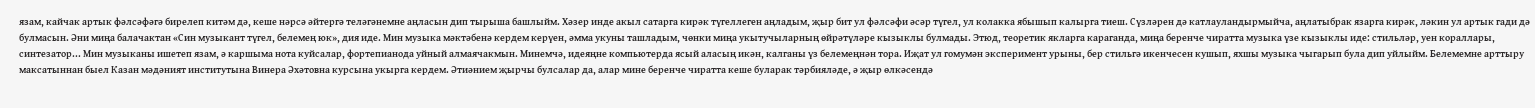язам, кайчак артык фәлсәфәгә бирелеп китәм дә, кеше нәрсә әйтергә теләгәнемне аңласын дип тырыша башлыйм. Хәзер инде акыл сатарга кирәк түгеллеген аңладым, җыр бит ул фәлсәфи әсәр түгел, ул колакка ябышып калырга тиеш. Сүзләрен дә катлауландырмыйча, аңлатыбрак язарга кирәк, ләкин ул артык гади дә булмасын. Әни миңа балачактан «Син музыкант түгел, белемең юк», дия иде. Мин музыка мәктәбенә кердем керүен, әмма укуны ташладым, чөнки миңа укытучыларның өйрәтүләре кызыклы булмады. Этюд, теоретик якларга караганда, миңа беренче чиратта музыка үзе кызыклы иде: стильләр, уен кораллары, синтезатор... Мин музыканы ишетеп язам, ә каршыма нота куйсалар, фортепианода уйный алмаячакмын. Минемчә, идеяңне компьютерда ясый аласың икән, калганы үз белемеңнән тора. Иҗат ул гомумән эксперимент урыны, бер стильгә икенчесен кушып, яхшы музыка чыгарып була дип уйлыйм. Белемемне арттыру максатыннан быел Казан мәдәният институтына Винера Әхәтовна курсына укырга кердем. Әтиәнием җырчы булсалар да, алар мине беренче чиратта кеше буларак тәрбияләде, ә җыр өлкәсендә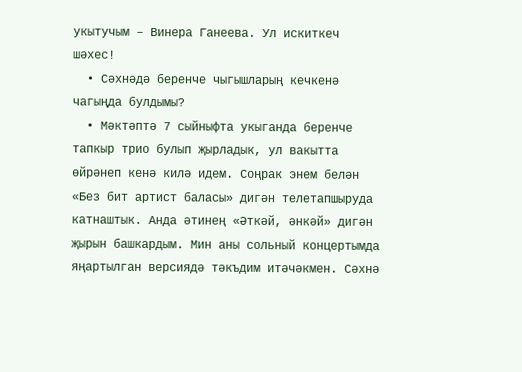укытучым – Винера Ганеева. Ул искиткеч шәхес!
  • Сәхнәдә беренче чыгышларың кечкенә чагыңда булдымы?
  • Мәктәптә 7 сыйныфта укыганда беренче тапкыр трио булып җырладык, ул вакытта өйрәнеп кенә килә идем. Соңрак энем белән «Без бит артист баласы» дигән телетапшыруда катнаштык. Анда әтинең «Әткәй, әнкәй» дигән җырын башкардым. Мин аны сольный концертымда яңартылган версиядә тәкъдим итәчәкмен. Сәхнә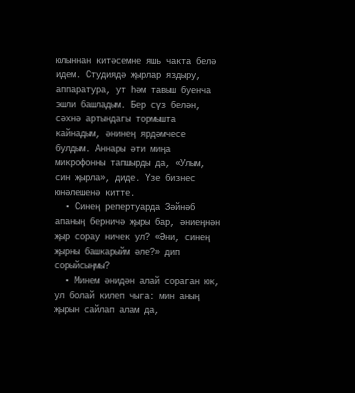юлыннан китәсемне яшь чакта белә идем. Студиядә җырлар яздыру, аппаратура, ут һәм тавыш буенча эшли башладым. Бер сүз белән, сәхнә артындагы тормышта кайнадым, әнинең ярдәмчесе булдым. Аннары әти миңа микрофонны тапшырды да, «Улым, син җырла», диде. Үзе бизнес юнәлешенә китте.
  • Синең репертуарда Зәйнәб апаның берничә җыры бар, әниеңнән җыр сорау ничек ул? «Әни, синең җырны башкарыйм әле?» дип сорыйсыңмы?
  • Минем әнидән алай сораган юк, ул болай килеп чыга: мин аның җырын сайлап алам да,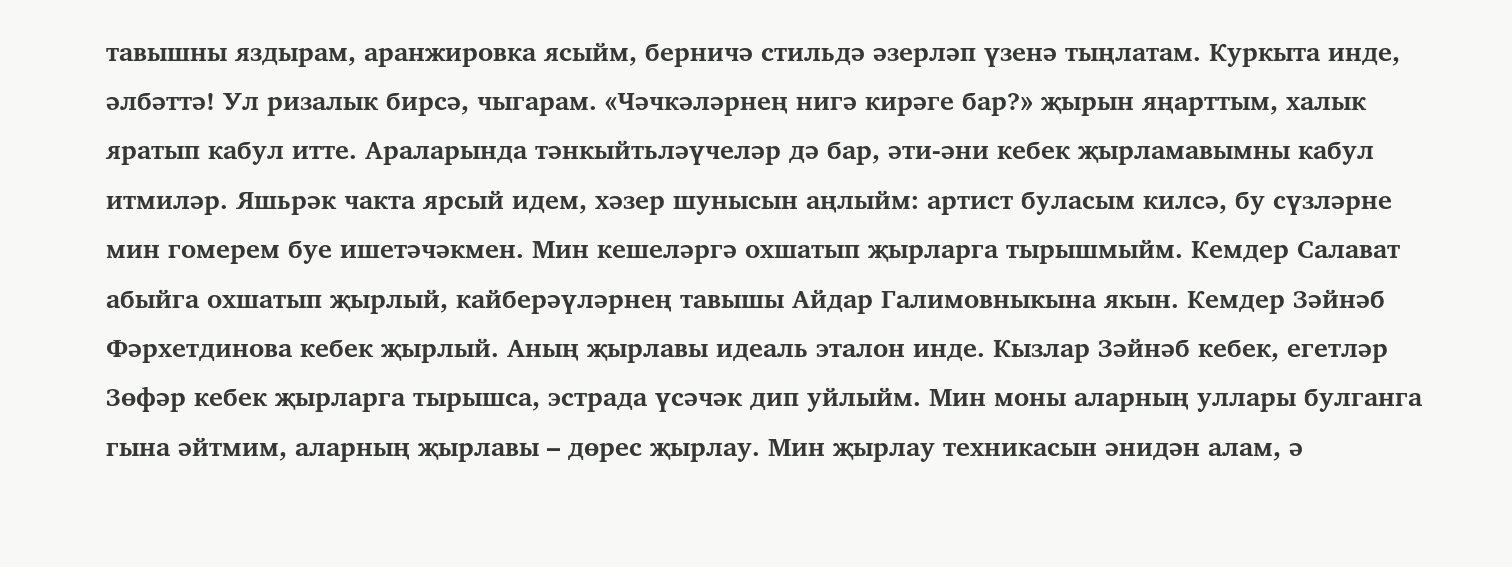тавышны яздырам, аранжировка ясыйм, берничә стильдә әзерләп үзенә тыңлатам. Куркыта инде, әлбәттә! Ул ризалык бирсә, чыгарам. «Чәчкәләрнең нигә кирәге бар?» җырын яңарттым, халык яратып кабул итте. Араларында тәнкыйтьләүчеләр дә бар, әти-әни кебек җырламавымны кабул итмиләр. Яшьрәк чакта ярсый идем, хәзер шунысын аңлыйм: артист буласым килсә, бу сүзләрне мин гомерем буе ишетәчәкмен. Мин кешеләргә охшатып җырларга тырышмыйм. Кемдер Салават абыйга охшатып җырлый, кайберәүләрнең тавышы Айдар Галимовныкына якын. Кемдер Зәйнәб Фәрхетдинова кебек җырлый. Аның җырлавы идеаль эталон инде. Кызлар Зәйнәб кебек, егетләр Зөфәр кебек җырларга тырышса, эстрада үсәчәк дип уйлыйм. Мин моны аларның уллары булганга гына әйтмим, аларның җырлавы – дөрес җырлау. Мин җырлау техникасын әнидән алам, ә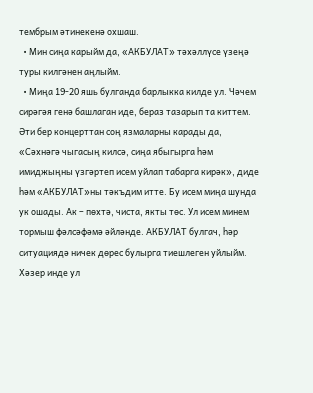тембрым әтинекенә охшаш.
  • Мин сиңа карыйм да, «АКБУЛАТ» тәхәллүсе үзеңә туры килгәнен аңлыйм.
  • Миңа 19-20 яшь булганда барлыкка килде ул. Чәчем сирәгәя генә башлаган иде, бераз тазарып та киттем. Әти бер концерттан соң язмаларны карады да, «Сәхнәгә чыгасың килсә, сиңа ябыгырга һәм имиджыңны үзгәртеп исем уйлап табарга кирәк», диде һәм «АКБУЛАТ»ны тәкъдим итте. Бу исем миңа шунда ук ошады. Ак – пөхтә, чиста, якты төс. Ул исем минем тормыш фәлсәфәмә әйләнде. АКБУЛАТ булгач, һәр ситуациядә ничек дөрес булырга тиешлеген уйлыйм. Хәзер инде ул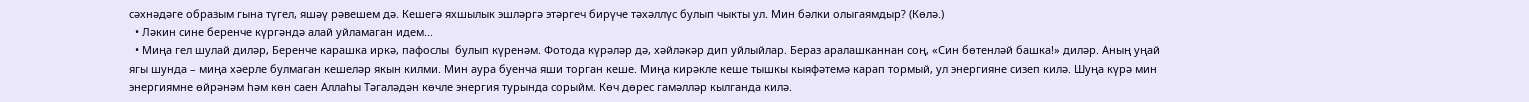сәхнәдәге образым гына түгел, яшәү рәвешем дә. Кешегә яхшылык эшләргә этәргеч бирүче тәхәллүс булып чыкты ул. Мин бәлки олыгаямдыр? (Көлә.)
  • Ләкин сине беренче күргәндә алай уйламаган идем...
  • Миңа гел шулай диләр, Беренче карашка иркә, пафослы  булып күренәм. Фотода күрәләр дә, хәйләкәр дип уйлыйлар. Бераз аралашканнан соң, «Син бөтенләй башка!» диләр. Аның уңай ягы шунда – миңа хәерле булмаган кешеләр якын килми. Мин аура буенча яши торган кеше. Миңа кирәкле кеше тышкы кыяфәтемә карап тормый, ул энергияне сизеп килә. Шуңа күрә мин энергиямне өйрәнәм һәм көн саен Аллаһы Тәгаләдән көчле энергия турында сорыйм. Көч дөрес гамәлләр кылганда килә.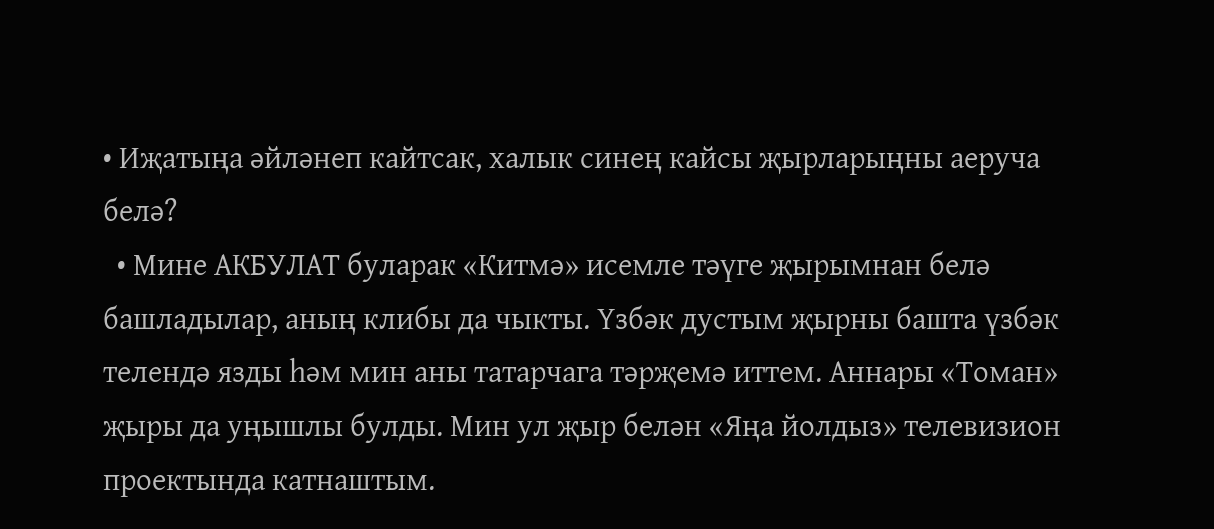• Иҗатыңа әйләнеп кайтсак, халык синең кайсы җырларыңны аеруча белә?
  • Мине АКБУЛАТ буларак «Китмә» исемле тәүге җырымнан белә башладылар, аның клибы да чыкты. Үзбәк дустым җырны башта үзбәк телендә язды һәм мин аны татарчага тәрҗемә иттем. Аннары «Томан» җыры да уңышлы булды. Мин ул җыр белән «Яңа йолдыз» телевизион проектында катнаштым.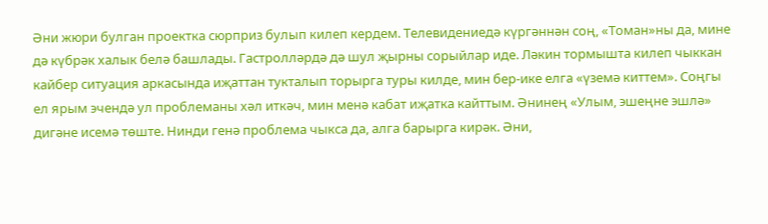Әни жюри булган проектка сюрприз булып килеп кердем. Телевидениедә күргәннән соң, «Томан»ны да, мине дә күбрәк халык белә башлады. Гастролләрдә дә шул җырны сорыйлар иде. Ләкин тормышта килеп чыккан кайбер ситуация аркасында иҗаттан тукталып торырга туры килде, мин бер-ике елга «үземә киттем». Соңгы ел ярым эчендә ул проблеманы хәл иткәч, мин менә кабат иҗатка кайттым. Әнинең «Улым, эшеңне эшлә» дигәне исемә төште. Нинди генә проблема чыкса да, алга барырга кирәк. Әни,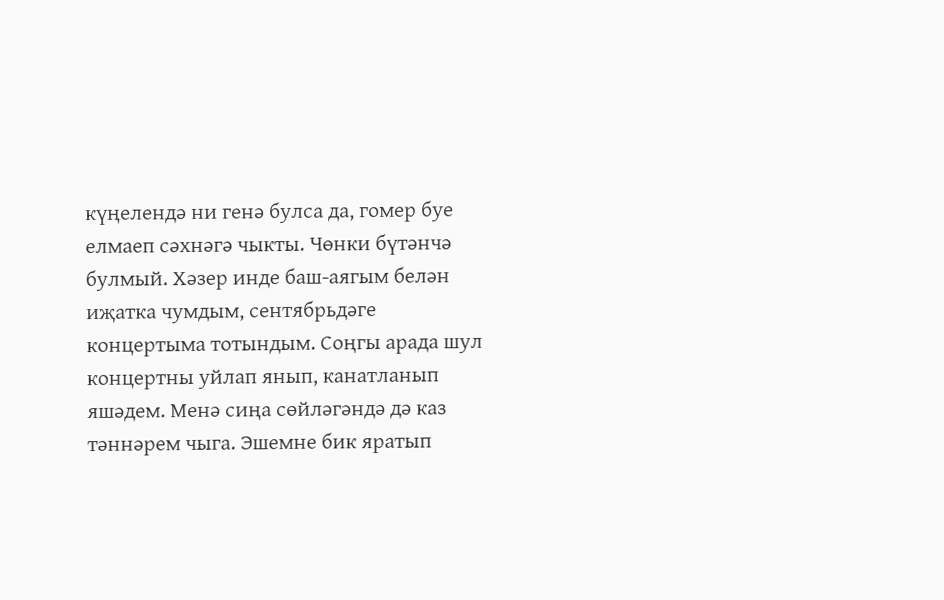күңелендә ни генә булса да, гомер буе елмаеп сәхнәгә чыкты. Чөнки бүтәнчә булмый. Хәзер инде баш-аягым белән иҗатка чумдым, сентябрьдәге концертыма тотындым. Соңгы арада шул концертны уйлап янып, канатланып яшәдем. Менә сиңа сөйләгәндә дә каз тәннәрем чыга. Эшемне бик яратып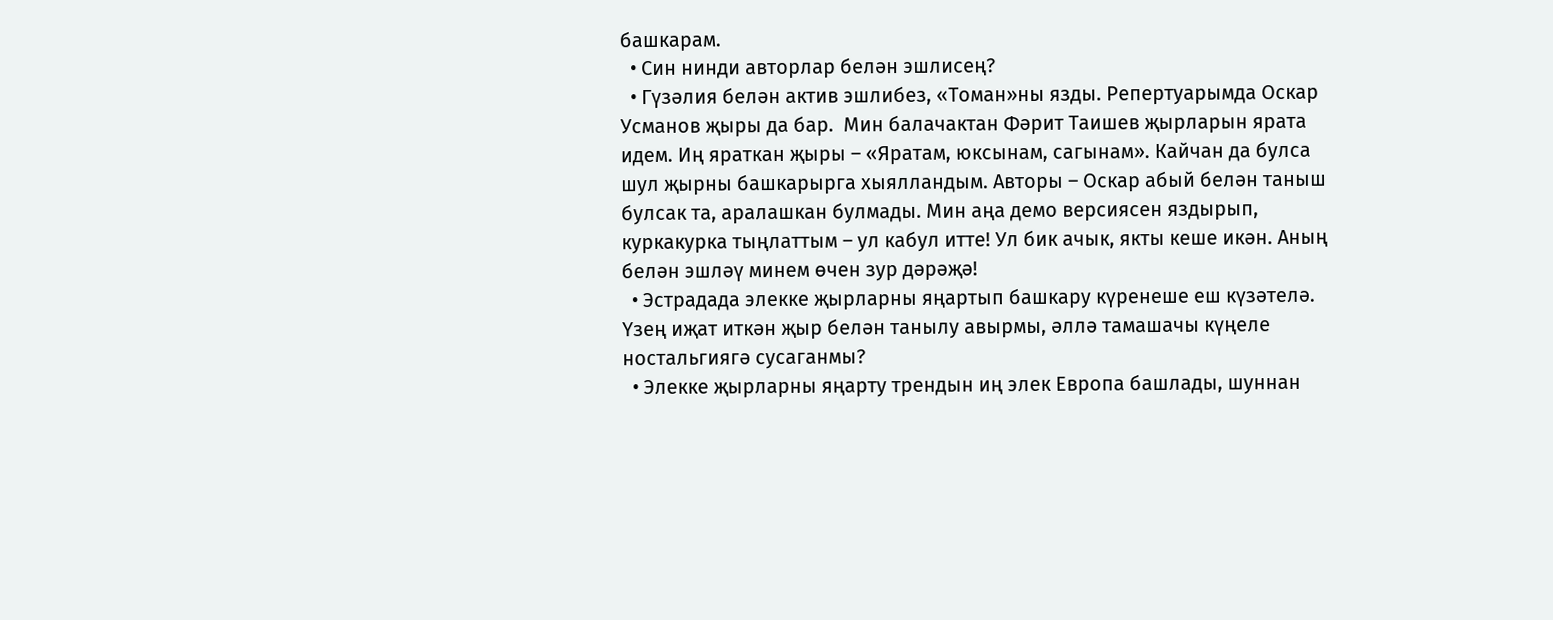башкарам.
  • Син нинди авторлар белән эшлисең?
  • Гүзәлия белән актив эшлибез, «Томан»ны язды. Репертуарымда Оскар Усманов җыры да бар.  Мин балачактан Фәрит Таишев җырларын ярата идем. Иң яраткан җыры – «Яратам, юксынам, сагынам». Кайчан да булса шул җырны башкарырга хыялландым. Авторы – Оскар абый белән таныш булсак та, аралашкан булмады. Мин аңа демо версиясен яздырып, куркакурка тыңлаттым – ул кабул итте! Ул бик ачык, якты кеше икән. Аның белән эшләү минем өчен зур дәрәҗә!
  • Эстрадада элекке җырларны яңартып башкару күренеше еш күзәтелә. Үзең иҗат иткән җыр белән танылу авырмы, әллә тамашачы күңеле ностальгиягә сусаганмы?
  • Элекке җырларны яңарту трендын иң элек Европа башлады, шуннан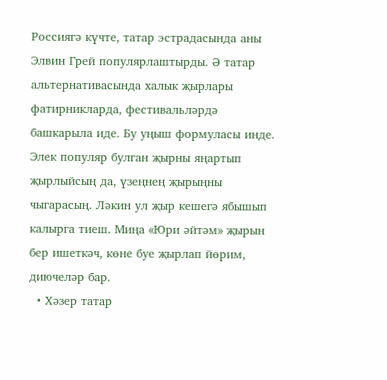Россиягә күчте, татар эстрадасында аны Элвин Грей популярлаштырды. Ә татар альтернативасында халык җырлары фатирникларда, фестивальләрдә башкарыла иде. Бу уңыш формуласы инде. Элек популяр булган җырны яңартып җырлыйсың да, үзеңнең җырыңны чыгарасың. Ләкин ул җыр кешегә ябышып калырга тиеш. Миңа «Юри әйтәм» җырын бер ишеткәч, көне буе җырлап йөрим, диючеләр бар.
  • Хәзер татар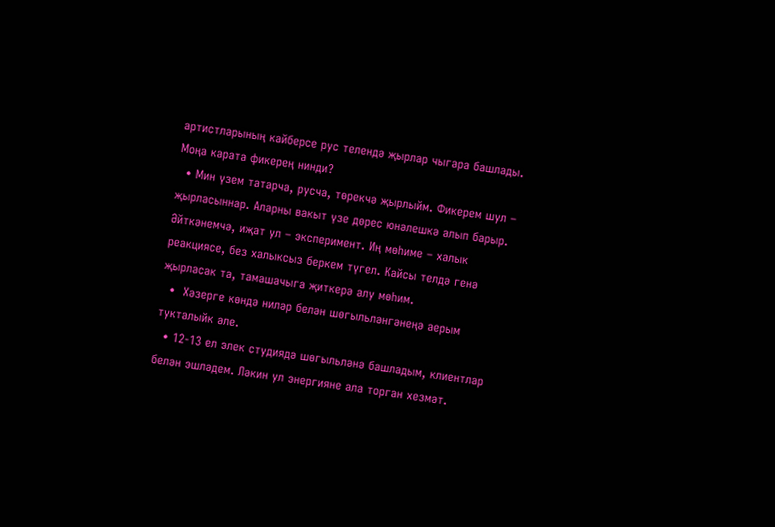артистларының кайберсе рус телендә җырлар чыгара башлады. Моңа карата фикерең нинди?
  • Мин үзем татарча, русча, төрекчә җырлыйм. Фикерем шул – җырласыннар. Аларны вакыт үзе дөрес юнәлешкә алып барыр. Әйткәнемчә, иҗат ул – эксперимент. Иң мөһиме – халык реакциясе, без халыксыз беркем түгел. Кайсы телдә генә җырласак та, тамашачыга җиткерә алу мөһим.
  •  Хәзерге көндә ниләр белән шөгыльләнгәнеңә аерым тукталыйк әле.
  • 12-13 ел элек студиядә шөгыльләнә башладым, клиентлар белән эшләдем. Ләкин ул энергияне ала торган хезмәт.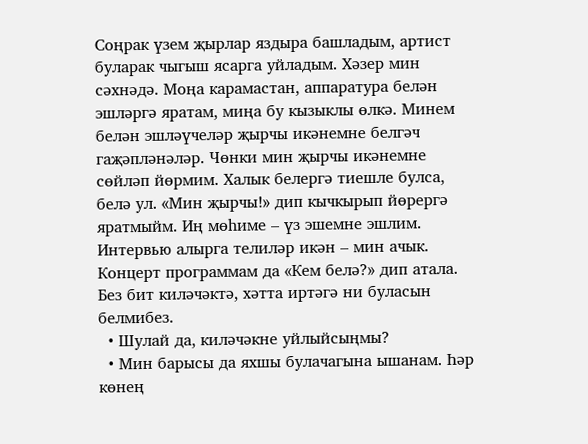Соңрак үзем җырлар яздыра башладым, артист буларак чыгыш ясарга уйладым. Хәзер мин сәхнәдә. Моңа карамастан, аппаратура белән эшләргә яратам, миңа бу кызыклы өлкә. Минем белән эшләүчеләр җырчы икәнемне белгәч гаҗәпләнәләр. Чөнки мин җырчы икәнемне сөйләп йөрмим. Халык белергә тиешле булса, белә ул. «Мин җырчы!» дип кычкырып йөрергә яратмыйм. Иң мөһиме – үз эшемне эшлим. Интервью алырга телиләр икән – мин ачык. Концерт программам да «Кем белә?» дип атала. Без бит киләчәктә, хәтта иртәгә ни буласын белмибез.
  • Шулай да, киләчәкне уйлыйсыңмы?
  • Мин барысы да яхшы булачагына ышанам. Һәр көнең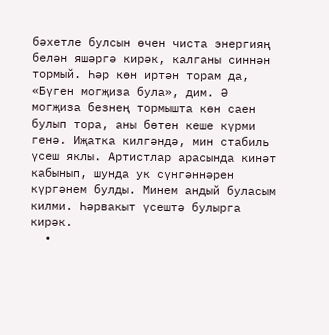бәхетле булсын өчен чиста энергияң белән яшәргә кирәк, калганы синнән тормый. Һәр көн иртән торам да, «Бүген могҗиза була», дим. Ә могҗиза безнең тормышта көн саен булып тора, аны бөтен кеше күрми генә. Иҗатка килгәндә, мин стабиль үсеш яклы. Артистлар арасында кинәт кабынып, шунда ук сүнгәннәрен күргәнем булды. Минем андый буласым килми. Һәрвакыт үсештә булырга кирәк.
  •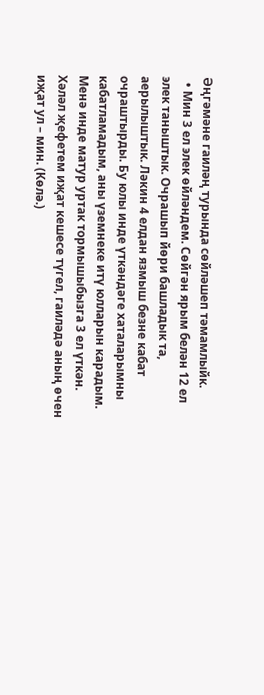Әңгәмәне гаиләң турында сөйләшеп тәмамлыйк.
  • Мин 3 ел элек өйләндем. Сөйгән ярым белән 12 ел элек таныштык. Очрашып йөри башладык та, аерылыштык. Ләкин 4 елдан язмыш безне кабат очраштырды. Бу юлы инде үткәндәге хаталарымны кабатламадым, аны үземнеке итү юлларын карадым. Менә инде матур уртак тормышыбызга 3 ел үткән. Хәләл җефетем иҗат кешесе түгел, гаиләдә аның өчен иҗат ул – мин. (Көлә.)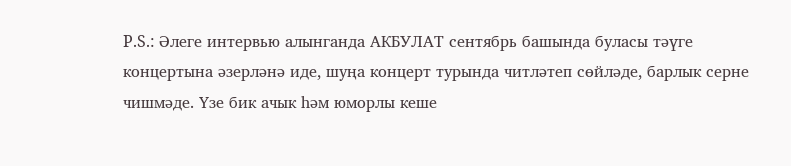P.S.: Әлеге интервью алынганда АКБУЛАТ сентябрь башында буласы тәүге концертына әзерләнә иде, шуңа концерт турында читләтеп сөйләде, барлык серне чишмәде. Үзе бик ачык һәм юморлы кеше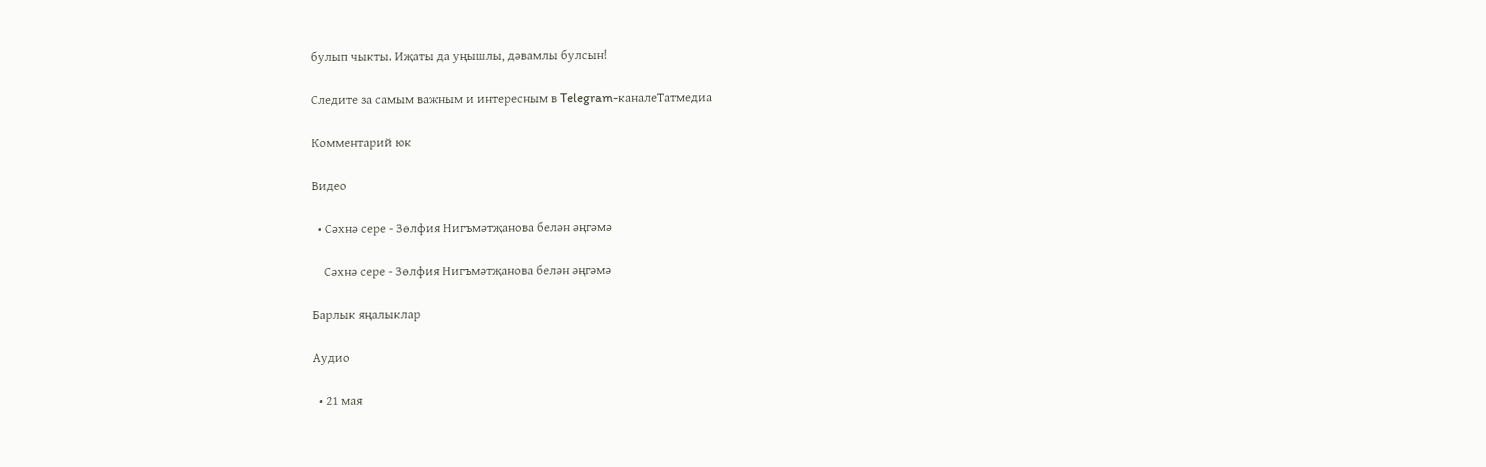булып чыкты. Иҗаты да уңышлы, дәвамлы булсын!

Следите за самым важным и интересным в Telegram-каналеТатмедиа

Комментарий юк

Видео

  • Сәхнә сере - Зөлфия Нигъмәтҗанова белән әңгәмә

    Сәхнә сере - Зөлфия Нигъмәтҗанова белән әңгәмә

Барлык яңалыклар

Аудио

  • 21 мая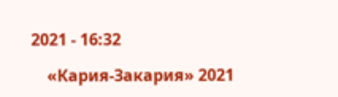2021 - 16:32

    «Кария-Закария» 2021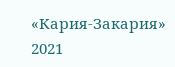«Кария-Закария» 2021